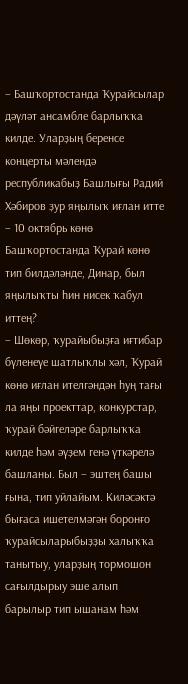– Башҡортостанда Ҡурайсылар дәүләт ансамбле барлыҡҡа килде. Уларҙың беренсе концерты мәлендә республикабыҙ Башлығы Радий Хәбиров ҙур яңылыҡ иғлан итте – 10 октябрь көнө Башҡортостанда Ҡурай көнө тип билдәләнде, Динар, был яңылыҡты һин нисек ҡабул иттең?
– Шөкөр, ҡурайыбыҙға иғтибар бүленеүе шатлыҡлы хәл, Ҡурай көнө иғлан ителгәндән һуң тағы ла яңы проекттар, конкурстар, ҡурай бәйгеләре барлыҡҡа килде һәм әүҙем генә үткәрелә башланы. Был – эштең башы ғына, тип уйлайым. Киләсәктә бығаса ишетелмәгән боронғо ҡурайсыларыбыҙҙы халыҡҡа танытыу, уларҙың тормошон сағылдырыу эше алып барылыр тип ышанам һәм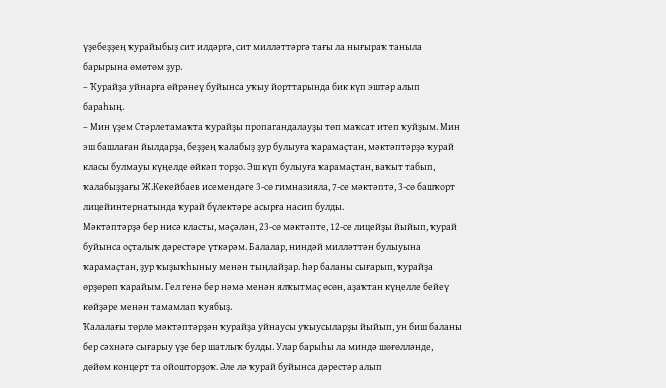үҙебеҙҙең ҡурайыбыҙ сит илдәргә, сит милләттәргә тағы ла нығыраҡ таныла барырына өмөтөм ҙур.
– Ҡурайҙа уйнарға өйрәнеү буйынса уҡыу йорттарында бик күп эштәр алып бараһың.
– Мин үҙем Стәрлетамаҡта ҡурайҙы пропагандалауҙы төп маҡсат итеп ҡуйҙым. Мин эш башлаған йылдарҙа, беҙҙең ҡалабыҙ ҙур булыуға ҡарамаҫтан, мәктәптәрҙә ҡурай класы булмауы күңелде өйкәп торҙо. Эш күп булыуға ҡарамаҫтан, ваҡыт табып, ҡалабыҙҙағы Ж.Кекейбаев исемендәге 3-сө гимназияла, 7-се мәктәптә, 3-сө башҡорт лицейинтернатында ҡурай бүлектәре асырға насип булды.
Мәктәптәрҙә бер нисә класты, мәҫәлән, 23-сө мәктәпте, 12-се лицейҙы йыйып, ҡурай буйынса оҫталыҡ дәрестәре үткәрәм. Балалар, ниндәй милләттән булыуына ҡарамаҫтан, ҙур ҡыҙыҡһыныу менән тыңлайҙар. Һәр баланы сығарып, ҡурайҙа өрҙөрөп ҡарайым. Гел генә бер нәмә менән ялҡытмаҫ өсөн, аҙаҡтан күңелле бейеү көйҙәре менән тамамлап ҡуябыҙ.
Ҡалалағы төрлө мәктәптәрҙән ҡурайҙа уйнаусы уҡыусыларҙы йыйып, ун биш баланы бер сәхнәгә сығарыу үҙе бер шатлыҡ булды. Улар барыһы ла миндә шөғөлләнде, дөйөм концерт та ойошторҙоҡ. Әле лә ҡурай буйынса дәрестәр алып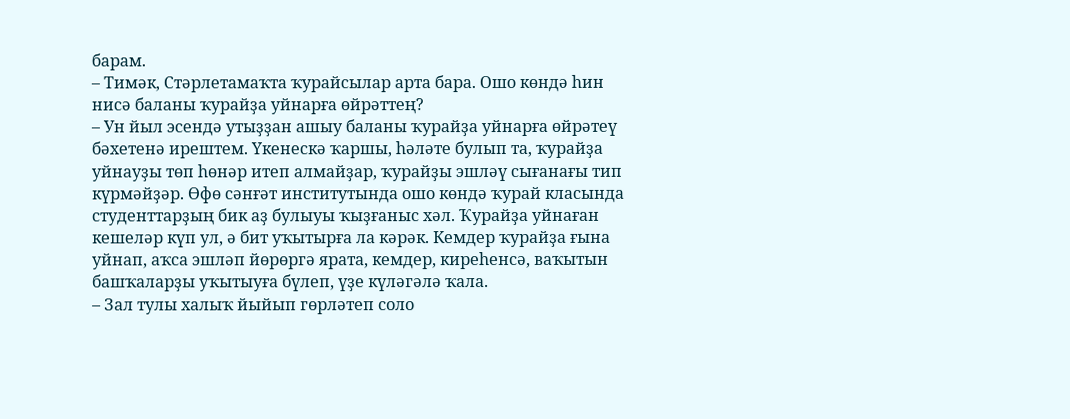барам.
– Тимәк, Стәрлетамаҡта ҡурайсылар арта бара. Ошо көндә һин нисә баланы ҡурайҙа уйнарға өйрәттең?
– Ун йыл эсендә утыҙҙан ашыу баланы ҡурайҙа уйнарға өйрәтеү бәхетенә ирештем. Үкенескә ҡаршы, һәләте булып та, ҡурайҙа уйнауҙы төп һөнәр итеп алмайҙар, ҡурайҙы эшләү сығанағы тип күрмәйҙәр. Өфө сәнғәт институтында ошо көндә ҡурай класында студенттарҙың бик аҙ булыуы ҡыҙғаныс хәл. Ҡурайҙа уйнаған кешеләр күп ул, ә бит уҡытырға ла кәрәк. Кемдер ҡурайҙа ғына уйнап, аҡса эшләп йөрөргә ярата, кемдер, киреһенсә, ваҡытын башҡаларҙы уҡытыуға бүлеп, үҙе күләгәлә ҡала.
– Зал тулы халыҡ йыйып гөрләтеп соло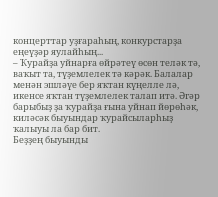концерттар уҙғараһың, конкурстарҙа еңеүҙәр яулайһың...
– Ҡурайҙа уйнарға өйрәтеү өсөн теләк тә, ваҡыт та, түҙемлелек тә кәрәк. Балалар менән эшләүе бер яҡтан күңелле лә, икенсе яҡтан түҙемлелек талап итә. Әгәр барыбыҙ ҙа ҡурайҙа ғына уйнап йөрөһәк, киләсәк быуындар ҡурайсыларһыҙ ҡалыуы ла бар бит.
Беҙҙең быуынды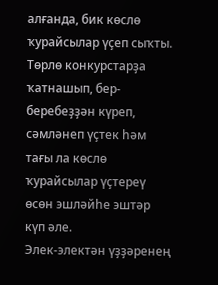алғанда, бик көслө ҡурайсылар үҫеп сыҡты. Төрлө конкурстарҙа ҡатнашып, бер-беребеҙҙән күреп, сәмләнеп үҫтек һәм тағы ла көслө ҡурайсылар үҫтереү өсөн эшләйһе эштәр күп әле.
Элек-электән үҙҙәренең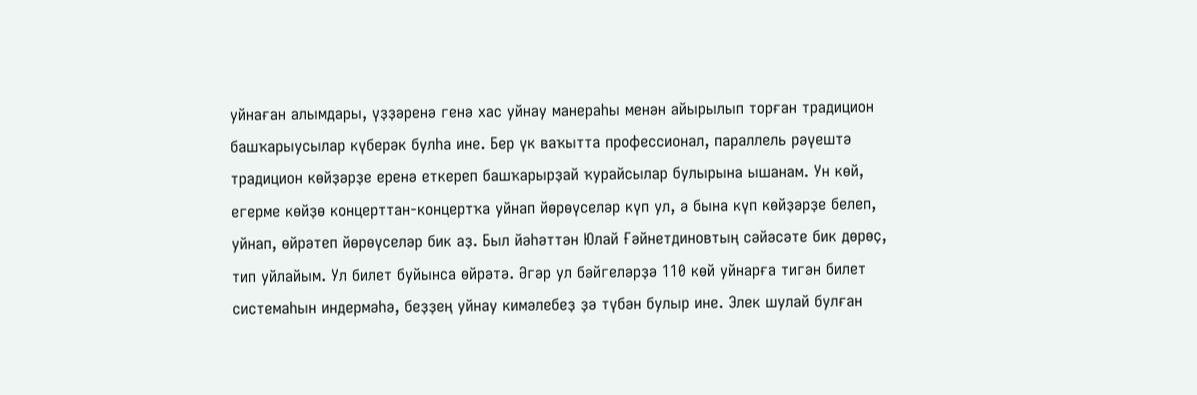уйнаған алымдары, үҙҙәренә генә хас уйнау манераһы менән айырылып торған традицион башҡарыусылар күберәк булһа ине. Бер үк ваҡытта профессионал, параллель рәүештә традицион көйҙәрҙе еренә еткереп башҡарырҙай ҡурайсылар булырына ышанам. Ун көй, егерме көйҙө концерттан-концертҡа уйнап йөрөүселәр күп ул, ә бына күп көйҙәрҙе белеп, уйнап, өйрәтеп йөрөүселәр бик аҙ. Был йәһәттән Юлай Ғәйнетдиновтың сәйәсәте бик дөрөҫ, тип уйлайым. Ул билет буйынса өйрәтә. Әгәр ул бәйгеләрҙә 110 көй уйнарға тигән билет системаһын индермәһә, беҙҙең уйнау кимәлебеҙ ҙә түбән булыр ине. Элек шулай булған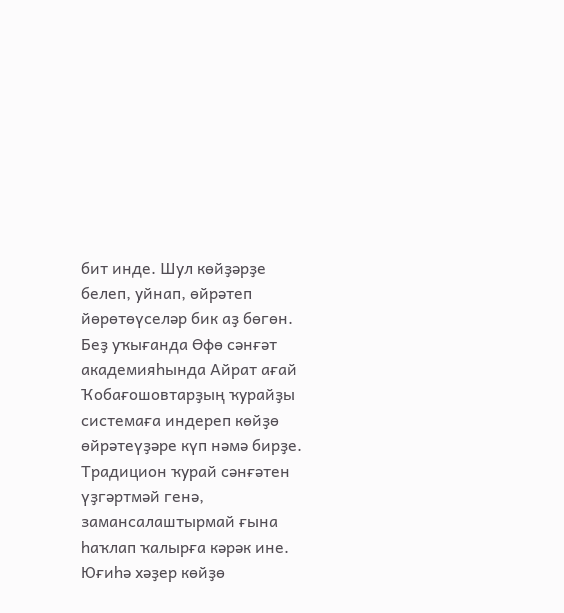бит инде. Шул көйҙәрҙе белеп, уйнап, өйрәтеп йөрөтөүселәр бик аҙ бөгөн. Беҙ уҡығанда Өфө сәнғәт академияһында Айрат ағай Ҡобағошовтарҙың ҡурайҙы системаға индереп көйҙө өйрәтеүҙәре күп нәмә бирҙе.
Традицион ҡурай сәнғәтен үҙгәртмәй генә, замансалаштырмай ғына һаҡлап ҡалырға кәрәк ине. Юғиһә хәҙер көйҙө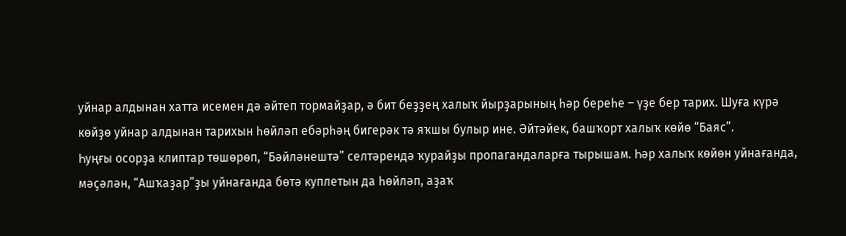уйнар алдынан хатта исемен дә әйтеп тормайҙар, ә бит беҙҙең халыҡ йырҙарының һәр береһе – үҙе бер тарих. Шуға күрә көйҙө уйнар алдынан тарихын һөйләп ебәрһәң бигерәк тә яҡшы булыр ине. Әйтәйек, башҡорт халыҡ көйө “Баяс”.
Һуңғы осорҙа клиптар төшөрөп, “Бәйләнештә” селтәрендә ҡурайҙы пропагандаларға тырышам. Һәр халыҡ көйөн уйнағанда, мәҫәлән, “Ашҡаҙар”ҙы уйнағанда бөтә куплетын да һөйләп, аҙаҡ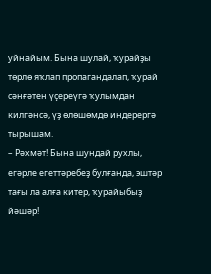уйнайым. Бына шулай, ҡурайҙы төрлө яҡлап пропагандалап, ҡурай сәнғәтен үҫереүгә ҡулымдан килгәнсә, үҙ өлөшөмдө индерергә тырышам.
– Рәхмәт! Бына шундай рухлы, егәрле егеттәребеҙ булғанда, эштәр тағы ла алға китер, ҡурайыбыҙ йәшәр!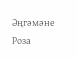Әңгәмәне Роза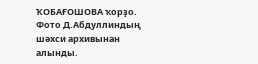ҠОБАҒОШОВА ҡорҙо.
Фото Д.Абдуллиндың шәхси архивынан алынды.